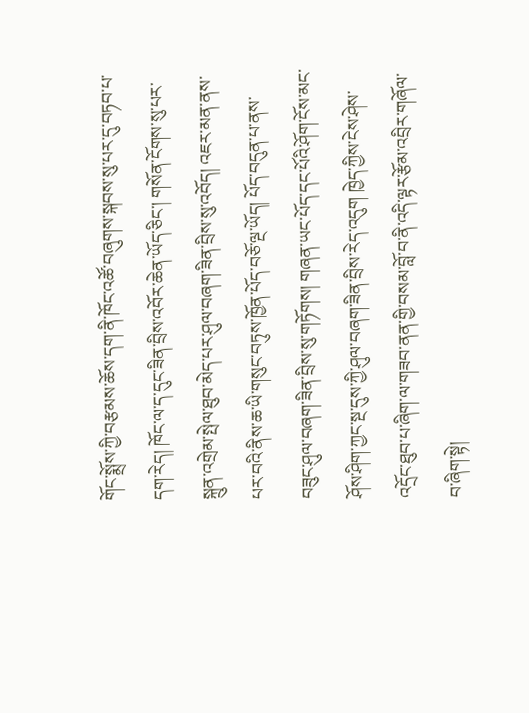གོང་སྨྲོས་ཀྱི་བརྩམས་ཆོས་དག་ནི་ཁོང་འཚོ་བཞུགས་སྐབས་སུ་པར་དུ་བཏབ་པ་དག་རེད། ཁོང་ལ་ད་དུང་ཟིན་བྲིས་འབོར་ཆེན་ཡོད་ཅིང་། གསོན་ངོགས་སུ་པར་སྐྲུན་འགྲེམ་སྤེལ་ཐུབ་མེད་པར་ཤུལ་བཞག་ཟིན་བྲིས་སུ་འབོད། འཇར་མན་ནས་པར་བའི་ནིས་ཆ་ཡི་གསུང་བཏུས་ཁྱོན་པོད་བཅོ་ལྔ་ཡོད། པོད་བདུན་པ་ནས་བཟུང་ཤུལ་བཞག་ཟིན་བྲིས་སུ་གཏོགས། གཞན་ཡང་པོད་དང་པོའི་ཤོག་ངོས་མང་ཤོས་ཤིག་ཀྱང་སྔ་དུས་ཀྱི་ཤུལ་བཞག་ཟིན་བྲིས་རེད་འདུག ཁྱེད་ཀྱིས་ངེས་ཤེས་འདྲོང་ཐུབ་པ་ཞིག་ལ་གཟབ་ནན་གྱི་བསམ་བློ་བ་ནི་འདི་ལྟར་རྩོམ་འབྲིར་གཞོལ་བ་ཞིག་སྟེ།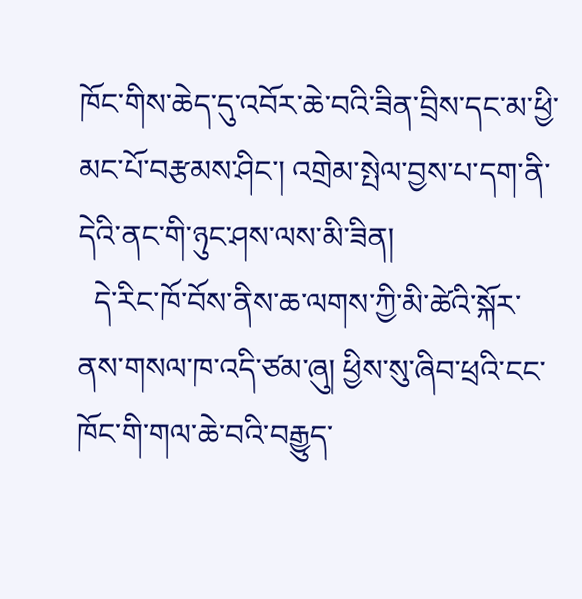ཁོང་གིས་ཆེད་དུ་འབོར་ཆེ་བའི་ཟིན་བྲིས་དང་མ་ཕྱི་མང་པོ་བརྩམས་ཤིང་། འགྲེམ་སྤེལ་བྱས་པ་དག་ནི་དེའི་ནང་གི་ཉུང་ཤས་ལས་མི་ཟིན།
  དེ་རིང་ཁོ་བོས་ནིས་ཆ་ལགས་ཀྱི་མི་ཚེའི་སྐོར་ནས་གསལ་ཁ་འདི་ཙམ་ཞུ། ཕྱིས་སུ་ཞིབ་ཕྲའི་ངང་ཁོང་གི་གལ་ཆེ་བའི་བརྒྱུད་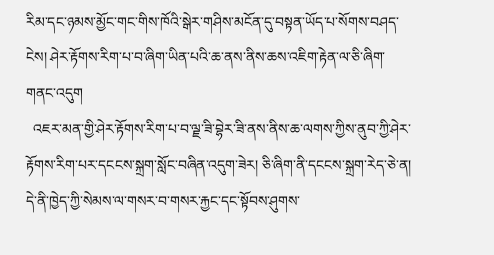རིམ་དང་ཉམས་མྱོང་གང་གིས་ཁོའི་སྒེར་གཤིས་མངོན་དུ་བསྟན་ཡོད་པ་སོགས་བཤད་ངེས། ཤེར་རྟོགས་རིག་པ་བ་ཞིག་ཡིན་པའི་ཆ་ནས་ནིས་ཆས་འཇིག་རྟེན་ལ་ཅི་ཞིག་གནང་འདུག
  འཇར་མན་གྱི་ཤེར་རྟོགས་རིག་པ་བ་ལྗ་ཟི་བྷེར་ཟི་ནས་ནིས་ཆ་ལགས་ཀྱིས་ནུབ་ཀྱི་ཤེར་རྟོགས་རིག་པར་དངངས་སྐྲག་སློང་བཞིན་འདུག་ཟེར། ཅི་ཞིག་ནི་དངངས་སྐྲག་རེད་ཅེ་ན། དེ་ནི་ཁྱེད་ཀྱི་སེམས་ལ་གསར་བ་གསར་རྐྱང་དང་སྟོབས་ཤུགས་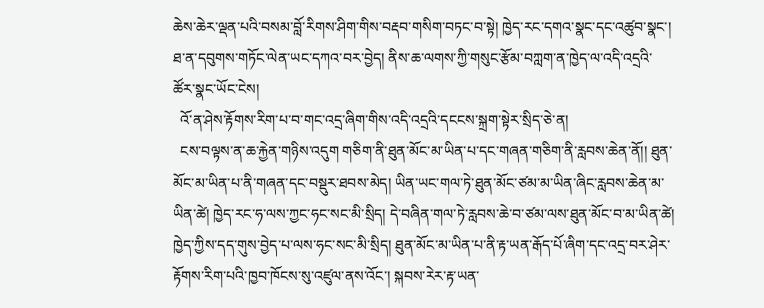ཆེས་ཆེར་ལྡན་པའི་བསམ་བློ་རིགས་ཤིག་གིས་བརྡབ་གསིག་བཏང་བ་སྟེ། ཁྱེད་རང་དགའ་སྣང་དང་འཚུབ་སྣང་། ཐ་ན་དབུགས་གཏོང་ལེན་ཡང་དཀའ་བར་བྱེད། ནིས་ཆ་ལགས་ཀྱི་གསུང་རྩོམ་བཀླག་ན་ཁྱེད་ལ་འདི་འདྲའི་ཚོར་སྣང་ཡོང་ངེས།
  འོ་ན་ཤེས་རྟོགས་རིག་པ་བ་གང་འདྲ་ཞིག་གིས་འདི་འདྲའི་དངངས་སྐྲག་སྟེར་སྲིད་ཅེ་ན།
  ངས་བལྟས་ན་ཆ་རྐྱེན་གཉིས་འདུག གཅིག་ནི་ཐུན་མོང་མ་ཡིན་པ་དང་གཞན་གཅིག་ནི་རླབས་ཆེན་ནོ།། ཐུན་མོང་མ་ཡིན་པ་ནི་གཞན་དང་བསྡུར་ཐབས་མེད། ཡིན་ཡང་གལ་ཏེ་ཐུན་མོང་ཙམ་མ་ཡིན་ཞིང་རླབས་ཆེན་མ་ཡིན་ཚེ། ཁྱེད་རང་ཧ་ལས་ཀྱང་ཧང་སང་མི་སྲིད། དེ་བཞིན་གལ་ཏེ་རླབས་ཆེ་བ་ཙམ་ལས་ཐུན་མོང་བ་མ་ཡིན་ཚེ། ཁྱེད་ཀྱིས་དད་གུས་བྱེད་པ་ལས་ཧང་སང་མི་སྲིད། ཐུན་མོང་མ་ཡིན་པ་ནི་རྟ་ཡན་རྒོད་པོ་ཞིག་དང་འདྲ་བར་ཤེར་རྟོགས་རིག་པའི་ཁྱབ་ཁོངས་སུ་འཛུལ་ནས་འོང་། སྐབས་རེར་རྟ་ཡན་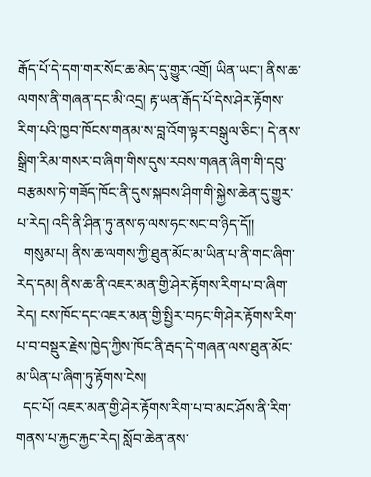རྒོད་པོ་དེ་དག་གར་སོང་ཆ་མེད་དུ་གྱུར་འགྲོ། ཡིན་ཡང་། ནིས་ཆ་ལགས་ནི་གཞན་དང་མི་འདྲ། རྟ་ཡན་རྒོད་པོ་དེས་ཤེར་རྟོགས་རིག་པའི་ཁྱབ་ཁོངས་གནམ་ས་བླ་འོག་ལྟར་བསྒུལ་ཅིང་། དེ་ནས་སྒྲིག་རིམ་གསར་བ་ཞིག་གིས་དུས་རབས་གཞན་ཞིག་གི་དབུ་བརྩམས་ཏེ་གཟོད་ཁོང་ནི་དུས་སྐབས་ཤིག་གི་སྐྱེས་ཆེན་དུ་གྱུར་པ་རེད། འདི་ནི་ཤིན་ཏུ་ནས་ཧ་ལས་ཧང་སང་བ་ཉིད་དོ།།
  གསུམ་པ། ནིས་ཆ་ལགས་ཀྱི་ཐུན་མོང་མ་ཡིན་པ་ནི་གང་ཞིག་རེད་དམ། ནིས་ཆ་ནི་འཇར་མན་གྱི་ཤེར་རྟོགས་རིག་པ་བ་ཞིག་རེད། ངས་ཁོང་དང་འཇར་མན་གྱི་སྤྱིར་བཏང་གི་ཤེར་རྟོགས་རིག་པ་བ་བསྡུར་རྗེས་ཁྱེད་ཀྱིས་ཁོང་ནི་རྦད་དེ་གཞན་ལས་ཐུན་མོང་མ་ཡིན་པ་ཞིག་ཏུ་རྟོགས་ངེས།
  དང་པོ། འཇར་མན་གྱི་ཤེར་རྟོགས་རིག་པ་བ་མང་ཤོས་ནི་རིག་གནས་པ་རྐྱང་རྐྱང་རེད། སློབ་ཆེན་ནས་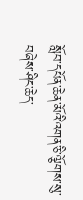སློབ་དཔོན་ཆེན་མོའི་འགན་ཅི་ལྕོགས་སུ་བཞེས་ཤིང་ཆེད་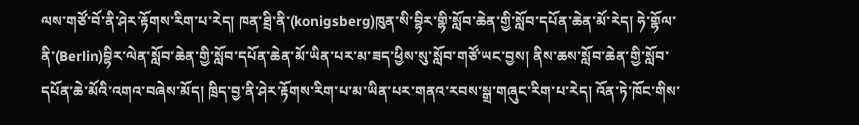ལས་གཙོ་བོ་ནི་ཤེར་རྟོགས་རིག་པ་རེད། ཁན་ཐྲི་ནི་(konigsberg)ཁུན་སི་བྷིར་གྷི་སློབ་ཆེན་གྱི་སློབ་དཔོན་ཆེན་མོ་རེད། ཧེ་གྷོལ་ནི་(Berlin)བྷིར་ལེན་སློབ་ཆེན་གྱི་སློབ་དཔོན་ཆེན་མོ་ཡིན་པར་མ་ཟད་ཕྱིས་སུ་སློབ་གཙོ་ཡང་བྱས། ནིས་ཆས་སློབ་ཆེན་གྱི་སློབ་དཔོན་ཆེ་མོའི་འགའ་བཞེས་མོད། ཁྲིད་བྱ་ནི་ཤེར་རྟོགས་རིག་པ་མ་ཡིན་པར་གནའ་རབས་སྒྲ་གཞུང་རིག་པ་རེད། འོན་ཏེ་ཁོང་གིས་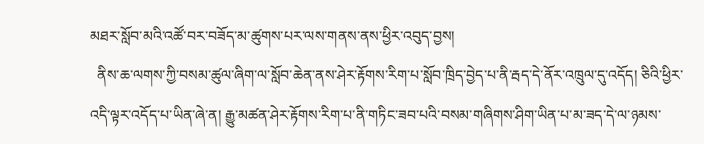མཐར་སློབ་མའི་འཚོ་བར་བཟོད་མ་ཚུགས་པར་ལས་གནས་ནས་ཕྱིར་འབུད་བྱས།
  ནིས་ཆ་ལགས་ཀྱི་བསམ་ཚུལ་ཞིག་ལ་སློབ་ཆེན་ནས་ཤེར་རྟོགས་རིག་པ་སློབ་ཁྲིད་བྱེད་པ་ནི་རྦད་དེ་ནོར་འཁྲུལ་དུ་འདོད། ཅིའི་ཕྱིར་འདི་ལྟར་འདོད་པ་ཡིན་ཞེ་ན། རྒྱུ་མཚན་ཤེར་རྟོགས་རིག་པ་ནི་གཏིང་ཟབ་པའི་བསམ་གཞིགས་ཤིག་ཡིན་པ་མ་ཟད་དེ་ལ་ཉམས་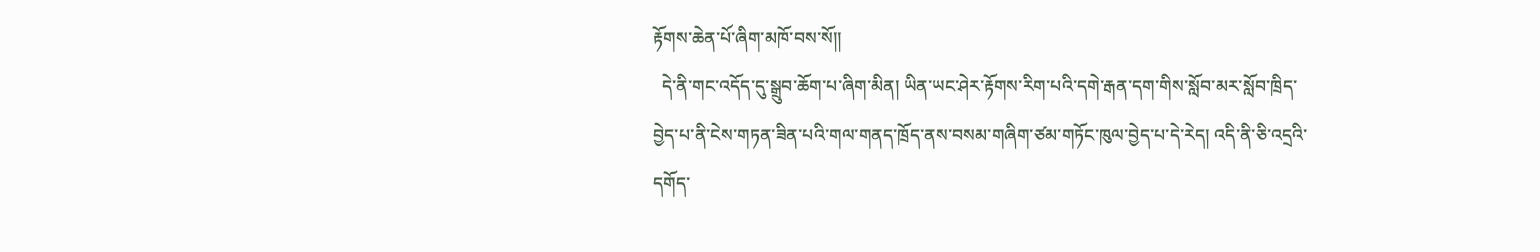རྟོགས་ཆེན་པོ་ཞིག་མཁོ་བས་སོ།།
  དེ་ནི་གང་འདོད་དུ་སྒྲུབ་ཆོག་པ་ཞིག་མིན། ཡིན་ཡང་ཤེར་རྟོགས་རིག་པའི་དགེ་རྒན་དག་གིས་སློབ་མར་སློབ་ཁྲིད་བྱེད་པ་ནི་ངེས་གཏན་ཟིན་པའི་གལ་གནད་ཁྲོད་ནས་བསམ་གཞིག་ཙམ་གཏོང་ཁུལ་བྱེད་པ་དེ་རེད། འདི་ནི་ཅི་འདྲའི་དགོད་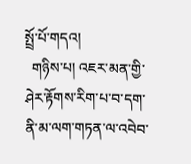སྤྲོ་པོ་གདའ།
  གཉིས་པ། འཇར་མན་གྱི་ཤེར་རྟོགས་རིག་པ་བ་དག་ནི་མ་ལག་གཏན་ལ་འབེབ་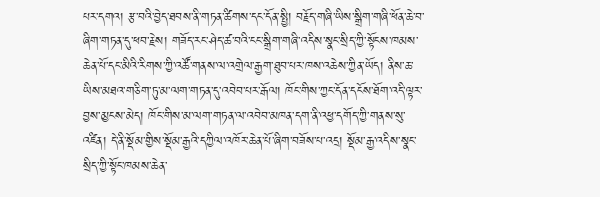པར་དགའ། རྩ་བའི་བྱེད་ཐབས་ནི་གཏན་ཚིགས་དང་དོན་སྤྱི། བརྗོད་གཞི་ཡིས་སྒྲིག་གཞི་ཕོན་ཆེ་བ་ཞིག་གཏན་དུ་ཕབ་རྗེས། གཟོད་རང་ཤེད་ཚ་བའི་ངང་སྒྲིག་གཞི་འདིས་སྣང་སྲིད་ཀྱི་སྟོངས་ཁམས་ཆེན་པོ་དང་མིའི་རིགས་ཀྱི་འཚོ་གནས་ལ་འགྲེལ་རྒྱག་ཐུབ་པར་ཁས་འཆེས་ཀྱིན་ཡོད། ནིས་ཆ་ཡིས་མཐའ་གཅིག་ཏུ་མ་ལག་གཏན་དུ་འབེབ་པར་རྒོལ། ཁོང་གིས་ཀྱང་དོན་དངོས་ཐོག་འདི་ལྟར་བྱས་མྱངས་མེད། ཁོང་གིས་མ་ལག་གཏན་ལ་འབེབ་མཁན་དག་ནི་འཕྱ་དགོད་ཀྱི་གནས་སུ་འཛིན། དེ་ནི་སྡོམ་གྱིས་སྡོམ་རྒྱའི་དཀྱིལ་འཁོར་ཆེན་པོ་ཞིག་བཟོས་པ་འདྲ། སྡོམ་རྒྱ་འདིས་སྣང་སྲིད་ཀྱི་སྟོང་ཁམས་ཆེན་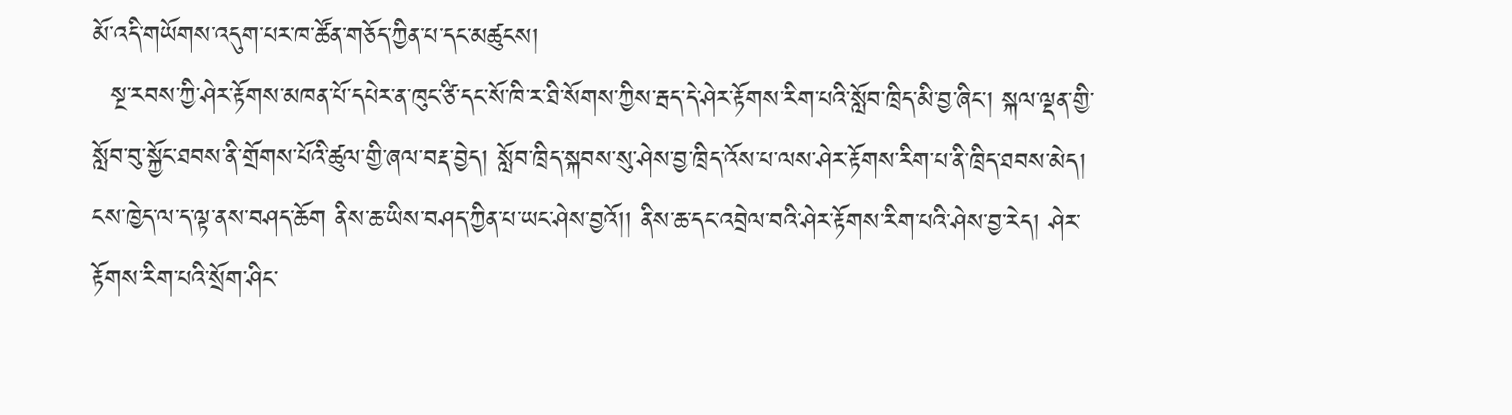མོ་འདི་གཡོགས་འདུག་པར་ཁ་ཚོན་གཅོད་ཀྱིན་པ་དང་མཚུངས།
  སྔ་རབས་ཀྱི་ཤེར་རྟོགས་མཁན་པོ་དཔེར་ན་ཁུང་ཙི་དང་སོ་ཁི་ར་ཐི་སོགས་ཀྱིས་རྦད་དེ་ཤེར་རྟོགས་རིག་པའི་སློབ་ཁྲིད་མི་བྱ་ཞིང་། སྐལ་ལྡན་གྱི་སློབ་བུ་སྐྱོང་ཐབས་ནི་གྲོགས་པོའི་ཚུལ་གྱི་ཞལ་བརྡ་བྱེད། སློབ་ཁྲིད་སྐབས་སུ་ཤེས་བྱ་ཁྲིད་འོས་པ་ལས་ཤེར་རྟོགས་རིག་པ་ནི་ཁྲིད་ཐབས་མེད། ངས་ཁྱེད་ལ་ད་ལྟ་ནས་བཤད་ཆོག ནིས་ཆ་ཡིས་བཤད་ཀྱིན་པ་ཡང་ཤེས་བྱའོ།། ནིས་ཆ་དང་འབྲེལ་བའི་ཤེར་རྟོགས་རིག་པའི་ཤེས་བྱ་རེད། ཤེར་རྟོགས་རིག་པའི་སྲོག་ཤིང་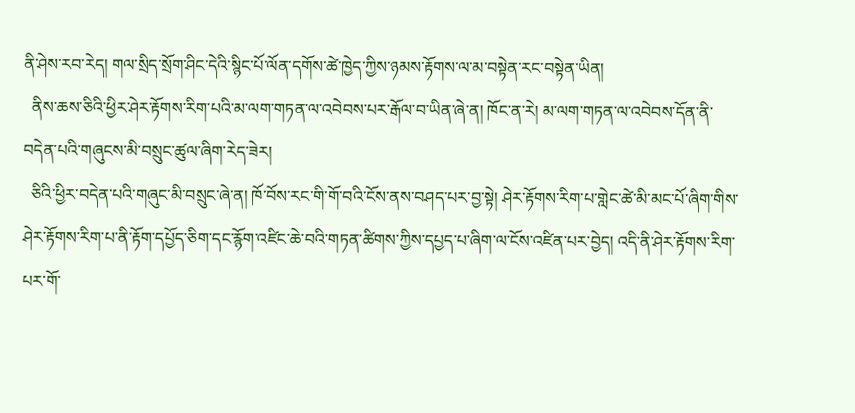ནི་ཤེས་རབ་རེད། གལ་སྲིད་སྲོག་ཤིང་དེའི་སྙིང་པོ་ལོན་དགོས་ཚེ་ཁྱེད་ཀྱིས་ཉམས་རྟོགས་ལ་མ་བསྟེན་རང་བསྟེན་ཡིན།
  ནིས་ཆས་ཅིའི་ཕྱིར་ཤེར་རྟོགས་རིག་པའི་མ་ལག་གཏན་ལ་འབེབས་པར་རྒོལ་བ་ཡིན་ཞེ་ན། ཁོང་ན་རེ། མ་ལག་གཏན་ལ་འབེབས་དོན་ནི་བདེན་པའི་གཞུངས་མི་བསྲུང་ཚུལ་ཞིག་རེད་ཟེར།
  ཅིའི་ཕྱིར་བདེན་པའི་གཞུང་མི་བསྲུང་ཞེ་ན། ཁོ་བོས་རང་གི་གོ་བའི་ངོས་ནས་བཤད་པར་བྱ་སྟེ། ཤེར་རྟོགས་རིག་པ་གླེང་ཚེ་མི་མང་པོ་ཞིག་གིས་ཤེར་རྟོགས་རིག་པ་ནི་རྟོག་དཔྱོད་ཅིག་དང་རྙོག་འཛིང་ཆེ་བའི་གཏན་ཚིགས་ཀྱིས་དཔྱད་པ་ཞིག་ལ་ངོས་འཛིན་པར་བྱེད། འདི་ནི་ཤེར་རྟོགས་རིག་པར་གོ་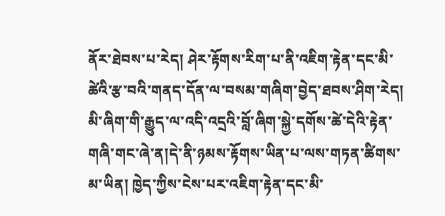ནོར་ཐེབས་པ་རེད། ཤེར་རྟོགས་རིག་པ་ནི་འཇིག་རྟེན་དང་མི་ཚེའི་རྩ་བའི་གནད་དོན་ལ་བསམ་གཞིག་བྱེད་ཐབས་ཤིག་རེད། མི་ཞིག་གི་རྒྱུད་ལ་འདི་འདྲའི་བློ་ཞིག་སྐྱེ་དགོས་ཚེ་དེའི་རྟེན་གཞི་གང་ཞེ་ན།དེ་ནི་ཉམས་རྟོགས་ཡིན་པ་ལས་གཏན་ཚིགས་མ་ཡིན། ཁྱེད་ཀྱིས་ངེས་པར་འཇིག་རྟེན་དང་མི་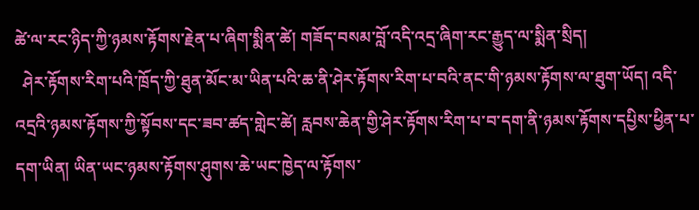ཚེ་ལ་རང་ཉིད་ཀྱི་ཉམས་རྟོགས་རྗེན་པ་ཞིག་སྨིན་ཚེ། གཟོད་བསམ་བློ་འདི་འདྲ་ཞིག་རང་རྒྱུད་ལ་སྨིན་སྲིད།
  ཤེར་རྟོགས་རིག་པའི་ཁྲོད་ཀྱི་ཐུན་མོང་མ་ཡིན་པའི་ཆ་ནི་ཤེར་རྟོགས་རིག་པ་བའི་ནང་གི་ཉམས་རྟོགས་ལ་ཐུག་ཡོད། འདི་འདྲའི་ཉམས་རྟོགས་ཀྱི་སྟོབས་དང་ཟབ་ཚད་གླེང་ཚེ། རླབས་ཆེན་གྱི་ཤེར་རྟོགས་རིག་པ་བ་དག་ནི་ཉམས་རྟོགས་དཔྱིས་ཕྱིན་པ་དག་ཡིན། ཡིན་ཡང་ཉམས་རྟོགས་ཤུགས་ཆེ་ཡང་ཁྱེད་ལ་རྟོགས་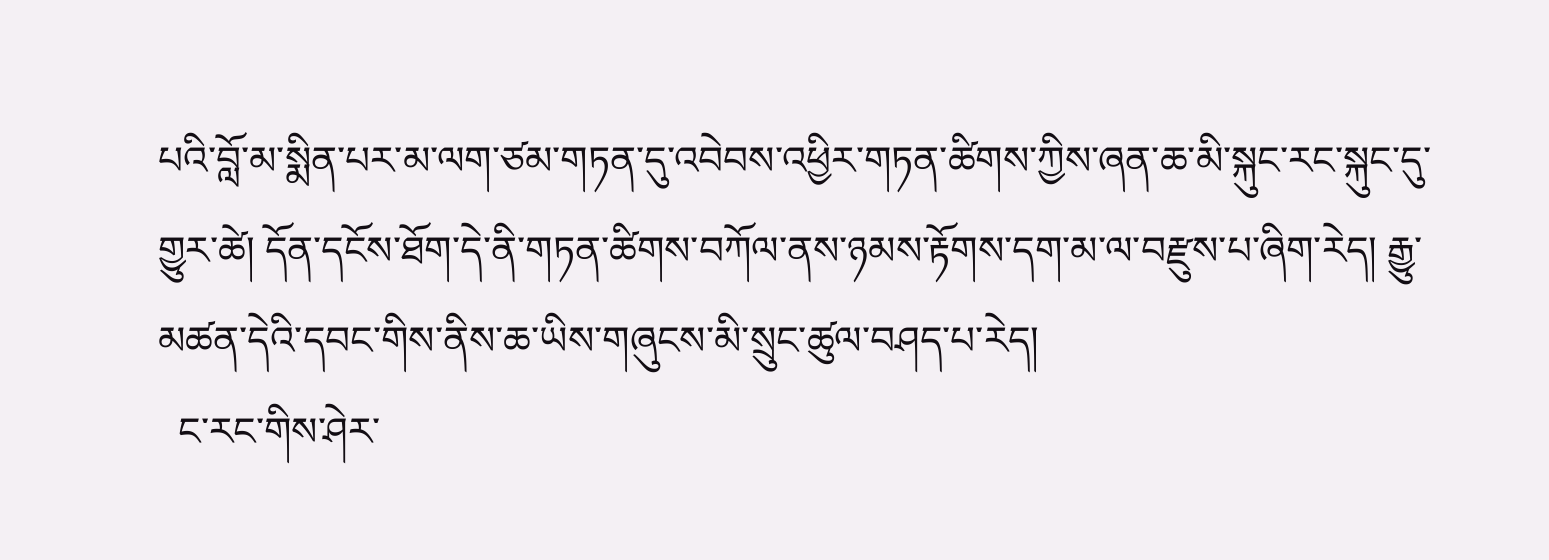པའི་བློ་མ་སྨིན་པར་མ་ལག་ཙམ་གཏན་དུ་འབེབས་འཕྱིར་གཏན་ཚིགས་ཀྱིས་ཞན་ཆ་མི་སྐུང་རང་སྐུང་དུ་གྱུར་ཚེ། དོན་དངོས་ཐོག་དེ་ནི་གཏན་ཚིགས་བཀོལ་ནས་ཉམས་རྟོགས་དག་མ་ལ་བརྫུས་པ་ཞིག་རེད། རྒྱུ་མཚན་དེའི་དབང་གིས་ནིས་ཆ་ཡིས་གཞུངས་མི་སྲུང་ཚུལ་བཤད་པ་རེད།
  ང་རང་གིས་ཤེར་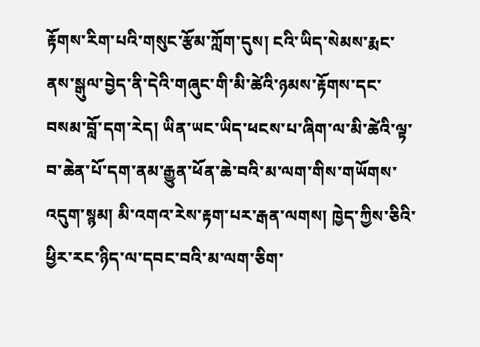རྟོགས་རིག་པའི་གསུང་རྩོམ་ཀློག་དུས། ངའི་ཡིད་སེམས་རྨང་ནས་སྒུལ་བྱེད་ནི་དེའི་གཞུང་གི་མི་ཚེའི་ཉམས་རྟོགས་དང་བསམ་བློ་དག་རེད། ཡིན་ཡང་ཡིད་ཕངས་པ་ཞིག་ལ་མི་ཚེའི་ལྟ་བ་ཆེན་པོ་དག་ནམ་རྒྱུན་ཕོན་ཆེ་བའི་མ་ལག་གིས་གཡོགས་འདུག་སྙམ། མི་འགའ་རེས་རྟག་པར་རྒན་ལགས། ཁྱེད་ཀྱིས་ཅིའི་ཕྱིར་རང་ཉིད་ལ་དབང་བའི་མ་ལག་ཅིག་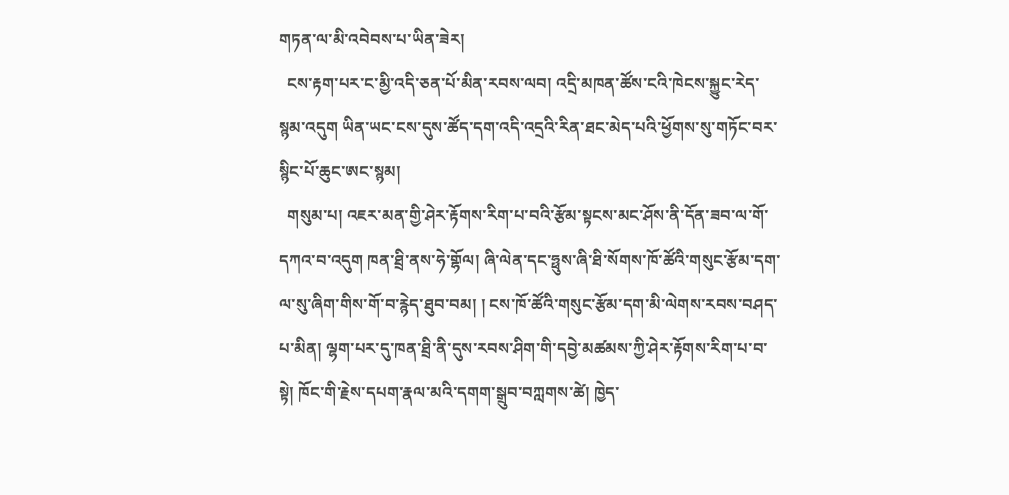གཏན་ལ་མི་འབེབས་པ་ཡིན་ཟེར།
  ངས་རྟག་པར་ང་མྱི་འདི་ཅན་པོ་མིན་རབས་ལབ། འདྲི་མཁན་ཚོས་ངའི་ཁེངས་སྐྱུང་རེད་སྙམ་འདུག ཡིན་ཡང་ངས་དུས་ཚོད་དག་འདི་འདྲའི་རིན་ཐང་མེད་པའི་ཕྱོགས་སུ་གཏོང་བར་སྙིང་པོ་ཆུང་ཨང་སྙམ།
  གསུམ་པ། འཇར་མན་གྱི་ཤེར་རྟོགས་རིག་པ་བའི་རྩོམ་སྟངས་མང་ཤོས་ནི་དོན་ཟབ་ལ་གོ་དཀའ་བ་འདུག ཁན་ཐྲི་ནས་ཧེ་གྷོལ། ཞི་ལེན་དང་ཧྥུས་ཞི་ཐི་སོགས་ཁོ་ཚོའི་གསུང་རྩོམ་དག་ལ་སུ་ཞིག་གིས་གོ་བ་རྙེད་ཐུབ་བམ། ། ངས་ཁོ་ཚོའི་གསུང་རྩོམ་དག་མི་ལེགས་རབས་བཤད་པ་མིན། ལྷག་པར་དུ་ཁན་ཐྲི་ནི་དུས་རབས་ཤིག་གི་དབྱེ་མཚམས་ཀྱི་ཤེར་རྟོགས་རིག་པ་བ་སྟེ། ཁོང་གི་རྗེས་དཔག་རྣལ་མའི་དགག་སྒྲུབ་བཀླགས་ཚེ། ཁྱེད་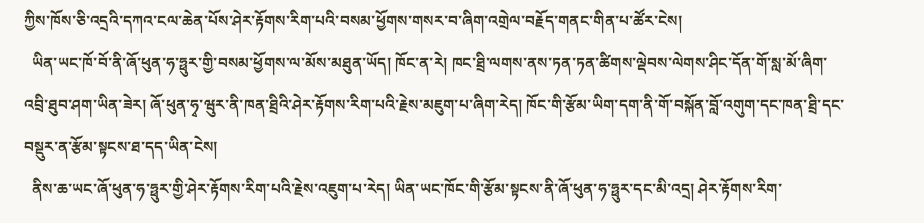ཀྱིས་ཁོས་ཅི་འདྲའི་དཀའ་ངལ་ཆེན་པོས་ཤེར་རྟོགས་རིག་པའི་བསམ་ཕྱོགས་གསར་བ་ཞིག་འགྲེལ་བརྗོད་གནང་གིན་པ་ཚོར་ངེས།
  ཡིན་ཡང་ཁོ་བོ་ནི་ཞོ་ཕུན་ཧ་ཧྥུར་གྱི་བསམ་ཕྱོགས་ལ་མོས་མཐུན་ཡོད། ཁོང་ན་རེ། ཁང་ཐྲི་ལགས་ནས་ཏན་ཏན་ཚིགས་ལྡེབས་ལེགས་ཤིང་དོན་གོ་སླ་མོ་ཞིག་འབྲི་ཐུབ་ཤག་ཡིན་ཟེར། ཞོ་ཕུན་ཧྭ་ཝུར་ནི་ཁན་ཐྲིའི་ཤེར་རྟོགས་རིག་པའི་རྗེས་མཇུག་པ་ཞིག་རེད། ཁོང་གི་རྩོམ་ཡིག་དག་ནི་གོ་བསྐོན་བློ་འགུག་དང་ཁན་ཐྲི་དང་བསྡུར་ན་རྩོམ་སྟངས་ཐ་དད་ཡིན་ངེས།
  ནིས་ཆ་ཡང་ཞོ་ཕུན་ཧ་ཧྥུར་གྱི་ཤེར་རྟོགས་རིག་པའི་རྗེས་འཇུག་པ་རེད། ཡིན་ཡང་ཁོང་གི་རྩོམ་སྟངས་ནི་ཞོ་ཕུན་ཧ་ཧྥུར་དང་མི་འདྲ། ཤེར་རྟོགས་རིག་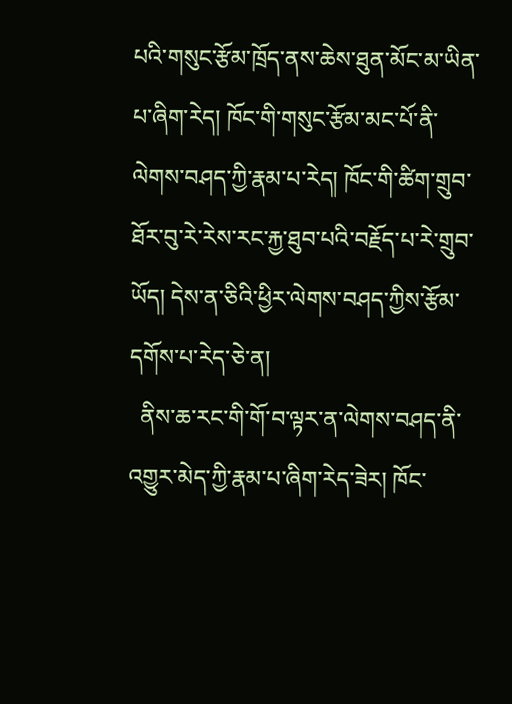པའི་གསུང་རྩོམ་ཁྲོད་ནས་ཆེས་ཐུན་མོང་མ་ཡིན་པ་ཞིག་རེད། ཁོང་གི་གསུང་རྩོམ་མང་པོ་ནི་ལེགས་བཤད་ཀྱི་རྣམ་པ་རེད། ཁོང་གི་ཚིག་གྲུབ་ཐོར་བུ་རེ་རེས་རང་རྐྱ་ཐུབ་པའི་བརྗོད་པ་རེ་གྲུབ་ཡོད། དེས་ན་ཅིའི་ཕྱིར་ལེགས་བཤད་ཀྱིས་རྩོམ་དགོས་པ་རེད་ཅེ་ན།
  ནིས་ཆ་རང་གི་གོ་བ་ལྟར་ན་ལེགས་བཤད་ནི་འགྱུར་མེད་ཀྱི་རྣམ་པ་ཞིག་རེད་ཟེར། ཁོང་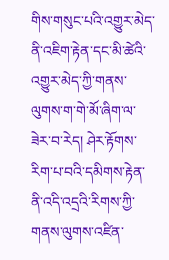གིས་གསུང་པའི་འགྱུར་མེད་ནི་འཇིག་རྟེན་དང་མི་ཚེའི་འགྱུར་མེད་ཀྱི་གནས་ལུགས་ག་གེ་མོ་ཞིག་ལ་ཟེར་བ་རེད། ཤེར་རྟོགས་རིག་པ་བའི་དམིགས་རྟེན་ནི་འདི་འདྲའི་རིགས་ཀྱི་གནས་ལུགས་འཛིན་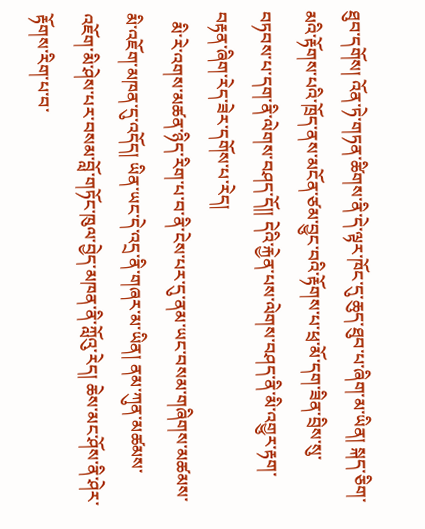ཐུབ་དགོས། འོན་ཏེ་གཏན་ཚིགས་ནི་དེ་ལྟར་ཁོང་དུ་ཆུད་ཐུབ་པ་ཞིག་མ་ཡིན། སྐད་ཅིག་མའི་རྟོགས་པའི་ཁྲོད་ནས་མངོན་ཙམ་བྱུང་བའི་རྟོགས་པ་ཕྲ་མོ་དག་ཟིན་བྲིས་སུ་བཏབས་པ་དག་ནི་ལེགས་བཤད་དོ།། དེའི་རྐྱེན་པས་ལེགས་བཤད་ནི་མི་འགྱུར་རྟག་བརྟན་ཞིག་རེད་ཟེར་དགོས་པ་རེད།
  མི་རེ་འགས་མཚན་ཉིད་རིག་པ་བ་ནི་ངེས་པར་དུ་ནམ་ཡང་བསམ་གཞིགས་མཚམས་མི་འཇོག་མཁན་དུ་འདོད། ཡིན་ཡང་དེ་འདྲ་ནི་གཞར་མ་ཡིན། ནམ་ཀུན་མཚམས་འཇོག་མི་ཤེས་པར་བསམ་བློ་གཏོང་ཁུལ་བྱེད་མཁན་ནི་ཀློའུ་རེད། ཆེས་མང་ཤོས་ནི་ཤེར་རྟོགས་རིག་པ་བ་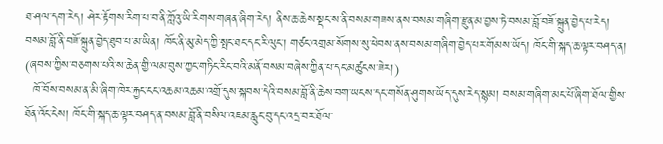ཐ་ཤལ་དག་རེད། ཤེར་རྟོགས་རིག་པ་བ་ནི་ཀློའུ་ཡི་རིགས་གཞན་ཞིག་རེད། ནིས་ཆ་ཆེས་སྡང་ས་ནི་བསམ་གཟས་ནས་བསམ་གཞིག་རྫུན་མ་བྱས་ཏེ་བསམ་བློ་བཟོ་སྐྲུན་བྱེད་པ་རེད། བསམ་བློ་ནི་བཟོ་སྐྲུན་བྱེད་ཐུབ་པ་མ་ཡིན། ཁོང་ནི་མུ་མེད་ཀྱི་སྤང་ཐང་དང་རི་ལུང་། གཙང་འགྲམ་སོགས་སུ་ཕེབས་ནས་བསམ་གཞིག་བྱེད་པར་གོམས་ཡོད། ཁོང་གི་སྐད་ཆ་ལྟར་བཤད་ན། (ཞབས་ཀྱིས་བཅགས་པའི་ས་ཆེན་གྱི་ལམ་བུས་ཀྱང་གཏིང་རིང་བའི་མནོ་བསམ་བཞེས་ཀྱིན་པ་དང་མཚུངས་ཟེར།)
  ཁོ་བོས་བསམ་ན་མི་ཞིག་ཁེར་རྐྱང་ངང་འཆམ་འཆམ་འགྲོ་དུས་སྐབས་དེའི་བསམ་བློ་ནི་ཆེས་བག་ཡངས་དང་གསོན་ཤུགས་ཡོད་དུས་རེད་སྙམ། བསམ་གཞིག་མང་པོ་ཞིག་ཐོལ་གྱིས་ཐོན་འོང་ངེས། ཁོང་གི་སྐད་ཆ་ལྟར་བཤད་ན་བསམ་བློ་ནི་བསིལ་འཇམ་རླུང་བུ་དང་འདྲ་བར་ཐོལ་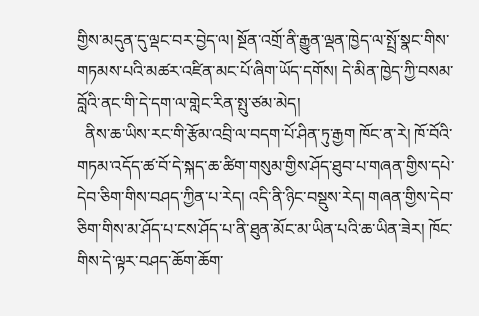གྱིས་མདུན་དུ་ལྡང་བར་བྱེད་ལ། སྔོན་འགྲོ་ནི་རྒྱུན་ལྡན་ཁྱེད་ལ་སྤྲོ་སྣང་གིས་གཏམས་པའི་མཚར་འཛིན་མང་པོ་ཞིག་ཡོད་དགོས། དེ་མིན་ཁྱེད་ཀྱི་བསམ་བློའི་ནང་གི་དེ་དག་ལ་གླེང་རིན་སྤུ་ཙམ་མེད།
  ནིས་ཆ་ཡིས་རང་གི་རྩོམ་འབྲི་ལ་བདག་པོ་ཤིན་ཏུ་རྒྱག ཁོང་ན་རེ། ཁོ་བོའི་གཏམ་འདོད་ཚ་བོ་དེ་སྐད་ཆ་ཚིག་གསུམ་གྱིས་ཤོད་ཐུབ་པ་གཞན་གྱིས་དཔེ་དེབ་ཅིག་གིས་བཤད་ཀྱིན་པ་རེད། འདི་ནི་ཉིང་བསྡུས་རེད། གཞན་གྱིས་དེབ་ཅིག་གིས་མ་ཤོད་པ་ངས་ཤོད་པ་ནི་ཐུན་མོང་མ་ཡིན་པའི་ཆ་ཡིན་ཟེར། ཁོང་གིས་དེ་ལྟར་བཤད་ཆོག་ཆོག་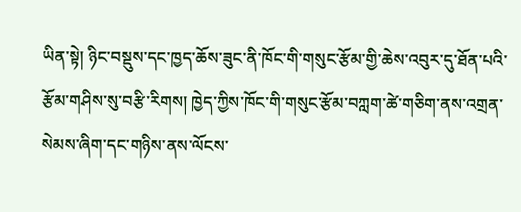ཡིན་སྟེ། ཉིང་བསྡུས་དང་ཁྱད་ཆོས་ཟུང་ནི་ཁོང་གི་གསུང་རྩོམ་གྱི་ཆེས་འབུར་དུ་ཐོན་པའི་རྩོམ་གཤིས་སུ་བརྩི་རིགས། ཁྱེད་ཀྱིས་ཁོང་གི་གསུང་རྩོམ་བཀླག་ཚེ་གཅིག་ནས་འགྲན་སེམས་ཞིག་དང་གཉིས་ནས་ལོངས་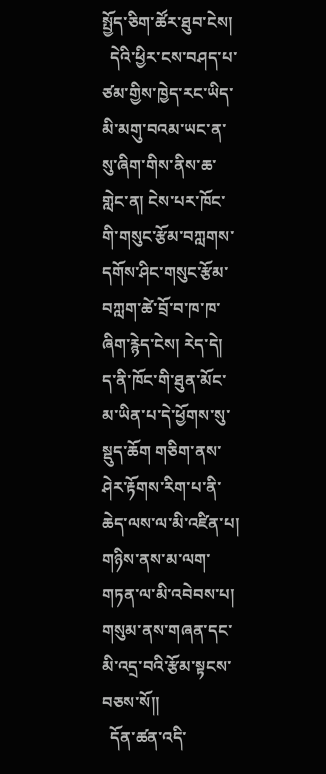སྤྱོད་ཅིག་ཚོར་ཐུབ་ངེས།
  དེའི་ཕྱིར་ངས་བཤད་པ་ཙམ་གྱིས་ཁྱེད་རང་ཡིད་མི་མགུ་བའམ་ཡང་ན་སུ་ཞིག་གིས་ནིས་ཆ་གླེང་ན། ངེས་པར་ཁོང་གི་གསུང་རྩོམ་བཀླགས་དགོས་ཤིང་གསུང་རྩོམ་བཀླག་ཚེ་བྲོ་བ་ཁ་ཁ་ཞིག་རྙེད་ངེས། རེད་དེ། ད་ནི་ཁོང་གི་ཐུན་མོང་མ་ཡིན་པ་དེ་ཕྱོགས་སུ་སྡུད་ཆོག གཅིག་ནས་ཤེར་རྟོགས་རིག་པ་ནི་ཆེད་ལས་ལ་མི་འཛིན་པ། གཉིས་ནས་མ་ལག་གཏན་ལ་མི་འབེབས་པ། གསུམ་ནས་གཞན་དང་མི་འདྲ་བའི་རྩོམ་སྟངས་བཅས་སོ།།
  དོན་ཚན་འདི་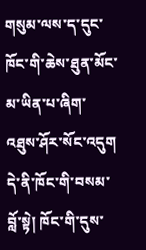གསུམ་ལས་ད་དུང་ཁོང་གི་ཆེས་ཐུན་མོང་མ་ཡིན་པ་ཞིག་འཐུས་ཤོར་སོང་འདུག དེ་ནི་ཁོང་གི་བསམ་བློ་སྟེ། ཁོང་གི་དུས་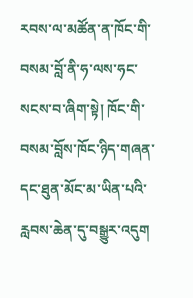རབས་ལ་མཚོན་ན་ཁོང་གི་བསམ་བློ་ནི་ཧ་ལས་ཧང་སངས་བ་ཞིག་སྟེ། ཁོང་གི་བསམ་བློས་ཁོང་ཉིད་གཞན་དང་ཐུན་མོང་མ་ཡིན་པའི་རླབས་ཆེན་དུ་བསྒྱུར་འདུག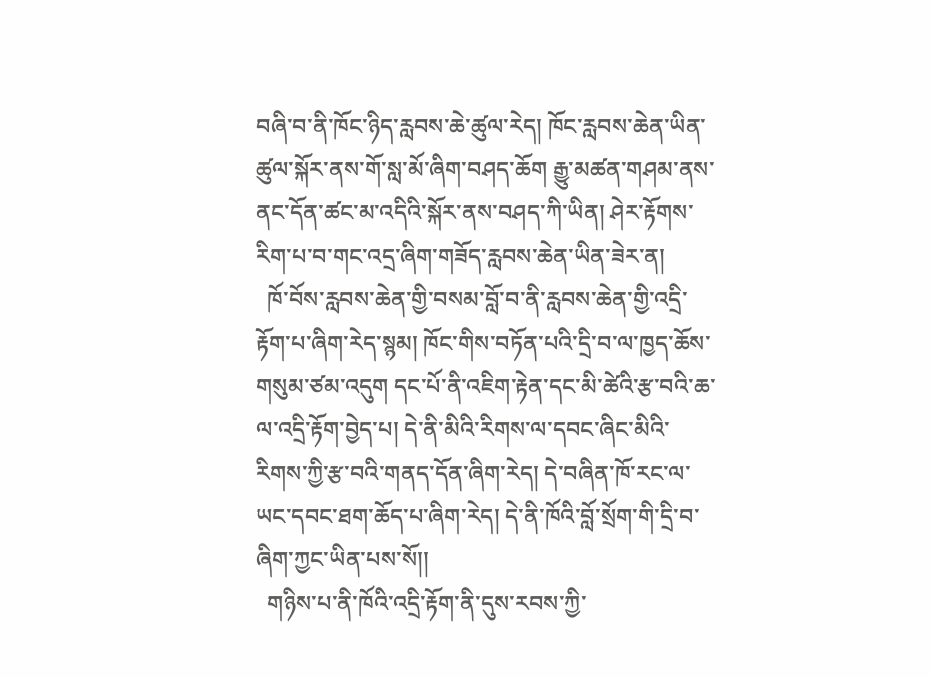བཞི་བ་ནི་ཁོང་ཉིད་རླབས་ཆེ་ཚུལ་རེད། ཁོང་རླབས་ཆེན་ཡིན་ཚུལ་སྐོར་ནས་གོ་སླ་མོ་ཞིག་བཤད་ཆོག རྒྱུ་མཚན་གཤམ་ནས་ནང་དོན་ཚང་མ་འདིའི་སྐོར་ནས་བཤད་ཀི་ཡིན། ཤེར་རྟོགས་རིག་པ་བ་གང་འདྲ་ཞིག་གཟོད་རླབས་ཆེན་ཡིན་ཟེར་ན།
  ཁོ་བོས་རླབས་ཆེན་གྱི་བསམ་བློ་བ་ནི་རླབས་ཆེན་གྱི་འདྲི་རྟོག་པ་ཞིག་རེད་སྙམ། ཁོང་གིས་བཏོན་པའི་དྲི་བ་ལ་ཁྱད་ཆོས་གསུམ་ཙམ་འདུག དང་པོ་ནི་འཇིག་རྟེན་དང་མི་ཚེའི་རྩ་བའི་ཆ་ལ་འདྲི་རྟོག་བྱེད་པ། དེ་ནི་མིའི་རིགས་ལ་དབང་ཞིང་མིའི་རིགས་ཀྱི་རྩ་བའི་གནད་དོན་ཞིག་རེད། དེ་བཞིན་ཁོ་རང་ལ་ཡང་དབང་ཐག་ཆོད་པ་ཞིག་རེད། དེ་ནི་ཁོའི་བློ་སྲོག་གི་དྲི་བ་ཞིག་ཀྱང་ཡིན་པས་སོ།།
  གཉིས་པ་ནི་ཁོའི་འདྲི་རྟོག་ནི་དུས་རབས་ཀྱི་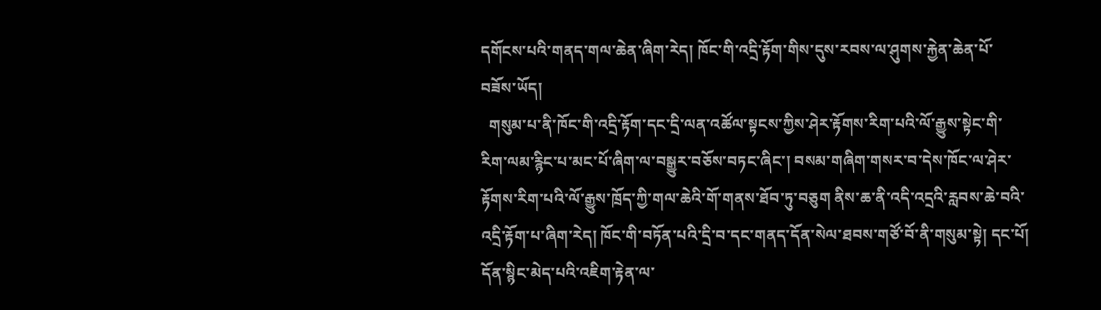དགོངས་པའི་གནད་གལ་ཆེན་ཞིག་རེད། ཁོང་གི་འདྲི་རྟོག་གིས་དུས་རབས་ལ་ཤུགས་རྐྱེན་ཆེན་པོ་བཟོས་ཡོད།
  གསུམ་པ་ནི་ཁོང་གི་འདྲི་རྟོག་དང་དྲི་ལན་འཚོལ་སྟངས་ཀྱིས་ཤེར་རྟོགས་རིག་པའི་ལོ་རྒྱུས་སྟེང་གི་རིག་ལམ་རྙིང་པ་མང་པོ་ཞིག་ལ་བསྒྱུར་བཅོས་བཏང་ཞིང་། བསམ་གཞིག་གསར་བ་དེས་ཁོང་ལ་ཤེར་རྟོགས་རིག་པའི་ལོ་རྒྱུས་ཁྲོད་ཀྱི་གལ་ཆེའི་གོ་གནས་ཐོབ་ཏུ་བཅུག ནིས་ཆ་ནི་འདི་འདྲའི་རླབས་ཆེ་བའི་འདྲི་རྟོག་པ་ཞིག་རེད། ཁོང་གི་བཏོན་པའི་དྲི་བ་དང་གནད་དོན་སེལ་ཐབས་གཙོ་བོ་ནི་གསུམ་སྟེ། དང་པོ། དོན་སྙིང་མེད་པའི་འཇིག་རྟེན་ལ་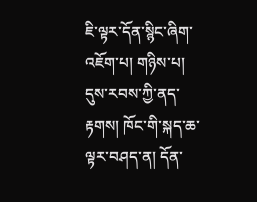ཇི་ལྟར་དོན་སྙིང་ཞིག་འཇོག་པ། གཉིས་པ། དུས་རབས་ཀྱི་ནད་རྟགས། ཁོང་གི་སྐད་ཆ་ལྟར་བཤད་ན། དོན་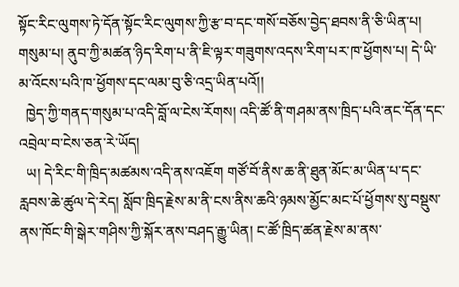སྟོང་རིང་ལུགས་ཏེ་དོན་སྟོང་རིང་ལུགས་ཀྱི་རྩ་བ་དང་གསོ་བཅོས་བྱེད་ཐབས་ནི་ཅི་ཡིན་པ། གསུམ་པ། ནུབ་ཀྱི་མཚན་ཉིད་རིག་པ་ནི་ཇི་ལྟར་གཟུགས་འདས་རིག་པར་ཁ་ཕྱོགས་པ། དེ་ཡི་མ་འོངས་པའི་ཁ་ཕྱོགས་དང་ལམ་བུ་ཅི་འདྲ་ཡིན་པའོ།།
  ཁྱེད་ཀྱི་གནད་གསུམ་པ་འདི་བློ་ལ་ངེས་རོགས། འདི་ཚོ་ནི་གཤམ་ནས་ཁྲིད་པའི་ནང་དོན་དང་འབྲེལ་བ་ངེས་ཅན་རེ་ཡོད།
  ཡ། དེ་རིང་གི་ཁྲིད་མཚམས་འདི་ནས་འཇོག གཙོ་བོ་ནིས་ཆ་ནི་ཐུན་མོང་མ་ཡིན་པ་དང་རླབས་ཆེ་ཚུལ་དེ་རེད། སློབ་ཁྲིད་རྗེས་མ་ནི་ངས་ནིས་ཆའི་ཉམས་མྱོང་མང་པོ་ཕྱོགས་སུ་བསྡུས་ནས་ཁོང་གི་སྒེར་གཤིས་ཀྱི་སྐོར་ནས་བཤད་རྒྱུ་ཡིན། ང་ཚོ་ཁྲིད་ཚན་རྗེས་མ་ནས་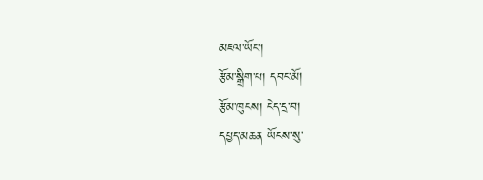མཇལ་ཡོང་།
རྩོམ་སྒྲིག་པ། དབང་མོ།
རྩོམ་ཁུངས། ངེད་དྲ་བ།
དཔྱད་མཆན ཡོངས་སུ་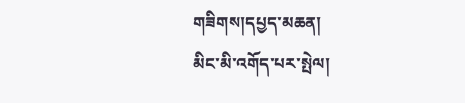གཟིགས།དཔྱད་མཆན།
མིང་མི་འགོད་པར་སྤེལ།